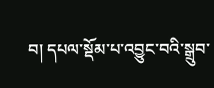བ། དཔལ་སྡོམ་པ་འབྱུང་བའི་སྒྲུབ་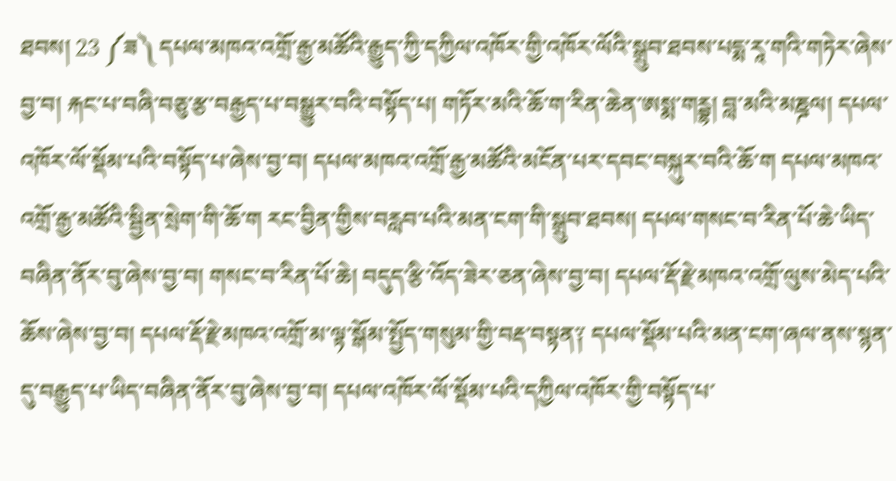ཐབས། 23 ༼ཟ༽ དཔལ་མཁའ་འགྲོ་རྒྱ་མཚོའི་རྒྱུད་ཀྱི་དཀྱིལ་འཁོར་གྱི་འཁོར་ལོའི་སྒྲུབ་ཐབས་པདྨ་རཱ་གའི་གཏེར་ཞེས་བྱ་བ། རྐང་པ་བཞི་བཅུ་རྩ་བརྒྱད་པ་བསྒྱུར་བའི་བསྟོད་པ། གཏོར་མའི་ཆོ་ག་རིན་ཆེན་ཨསྨ་གཪྦྷ། བླ་མའི་མཎྜལ། དཔལ་འཁོར་ལོ་སྡོམ་པའི་བསྟོད་པ་ཞེས་བྱ་བ། དཔལ་མཁའ་འགྲོ་རྒྱ་མཚོའི་མངོན་པར་དབང་བསྐུར་བའི་ཆོ་ག དཔལ་མཁའ་འགྲོ་རྒྱ་མཚོའི་སྦྱིན་སྲེག་གི་ཆོ་ག རང་བྱིན་གྱིས་བརླབ་པའི་མན་ངག་གི་སྒྲུབ་ཐབས། དཔལ་གསང་བ་རིན་པོ་ཆེ་ཡིད་བཞིན་ནོར་བུ་ཞེས་བྱ་བ། གསང་བ་རིན་པོ་ཆེ། བདུད་རྩི་འོད་ཟེར་ཅན་ཞེས་བྱ་བ། དཔལ་རྡོ་རྗེ་མཁའ་འགྲོ་ལུས་མེད་པའི་ཆོས་ཞེས་བྱ་བ། དཔལ་རྡོ་རྗེ་མཁའ་འགྲོ་མ་ལྟ་སྒོམ་སྤྱོད་གསུམ་གྱི་བརྡ་བསྟན༑ དཔལ་སྡོམ་པའི་མན་ངག་ཞལ་ནས་སྙན་དུ་བརྒྱུད་པ་ཡིད་བཞིན་ནོར་བུ་ཞེས་བྱ་བ། དཔལ་འཁོར་ལོ་སྡོམ་པའི་དཀྱིལ་འཁོར་གྱི་བསྟོད་པ་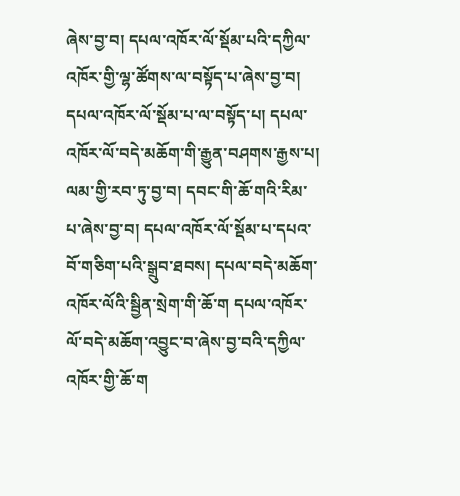ཞེས་བྱ་བ། དཔལ་འཁོར་ལོ་སྡོམ་པའི་དཀྱིལ་འཁོར་གྱི་ལྷ་ཚོགས་ལ་བསྟོད་པ་ཞེས་བྱ་བ། དཔལ་འཁོར་ལོ་སྡོམ་པ་ལ་བསྟོད་པ། དཔལ་འཁོར་ལོ་བདེ་མཆོག་གི་རྒྱུན་བཤགས་རྒྱས་པ། ལམ་གྱི་རབ་ཏུ་བྱ་བ། དབང་གི་ཆོ་གའི་རིམ་པ་ཞེས་བྱ་བ། དཔལ་འཁོར་ལོ་སྡོམ་པ་དཔའ་བོ་གཅིག་པའི་སྒྲུབ་ཐབས། དཔལ་བདེ་མཆོག་འཁོར་ལོའི་སྦྱིན་སྲེག་གི་ཆོ་ག དཔལ་འཁོར་ལོ་བདེ་མཆོག་འབྱུང་བ་ཞེས་བྱ་བའི་དཀྱིལ་འཁོར་གྱི་ཆོ་ག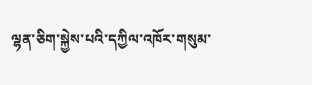ལྷན་ཅིག་སྐྱེས་པའི་དཀྱིལ་འཁོར་གསུམ་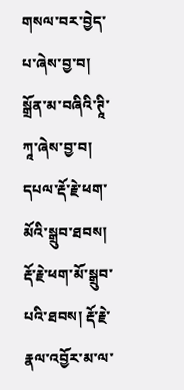གསལ་བར་བྱེད་པ་ཞེས་བྱ་བ། སྒྲོན་མ་བཞིའི་ཊཱི་ཀཱ་ཞེས་བྱ་བ། དཔལ་རྡོ་རྗེ་ཕག་མོའི་སྒྲུབ་ཐབས། རྡོ་རྗེ་ཕག་མོ་སྒྲུབ་པའི་ཐབས། རྡོ་རྗེ་རྣལ་འབྱོར་མ་ལ་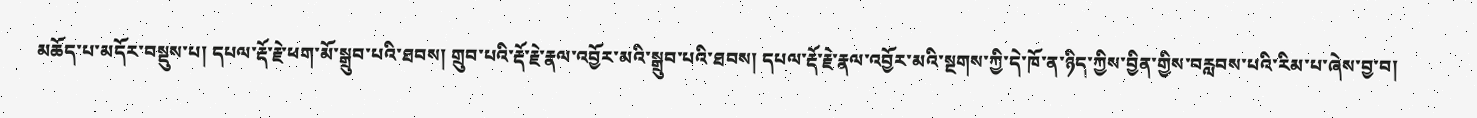མཆོད་པ་མདོར་བསྡུས་པ། དཔལ་རྡོ་རྗེ་ཕག་མོ་སྒྲུབ་པའི་ཐབས། གྲུབ་པའི་རྡོ་རྗེ་རྣལ་འབྱོར་མའི་སྒྲུབ་པའི་ཐབས། དཔལ་རྡོ་རྗེ་རྣལ་འབྱོར་མའི་སྔགས་ཀྱི་དེ་ཁོ་ན་ཉིད་ཀྱིས་བྱིན་གྱིས་བརླབས་པའི་རིམ་པ་ཞེས་བྱ་བ།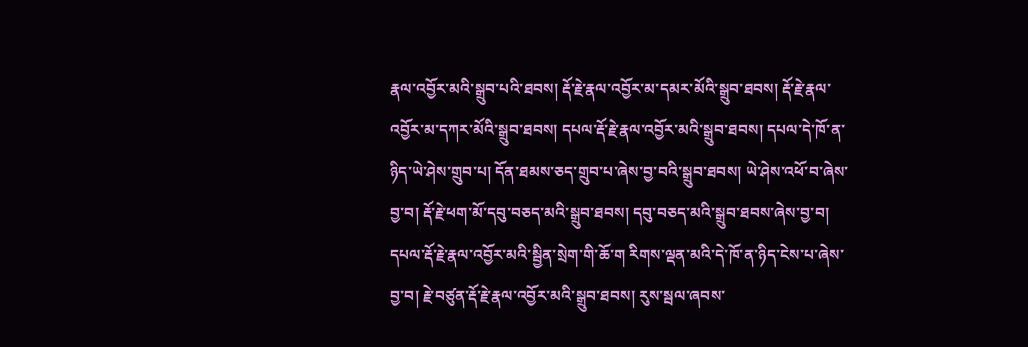རྣལ་འབྱོར་མའི་སྒྲུབ་པའི་ཐབས། རྡོ་རྗེ་རྣལ་འབྱོར་མ་དམར་མོའི་སྒྲུབ་ཐབས། རྡོ་རྗེ་རྣལ་འབྱོར་མ་དཀར་མོའི་སྒྲུབ་ཐབས། དཔལ་རྡོ་རྗེ་རྣལ་འབྱོར་མའི་སྒྲུབ་ཐབས། དཔལ་དེ་ཁོ་ན་ཉིད་ཡེ་ཤེས་གྲུབ་པ། དོན་ཐམས་ཅད་གྲུབ་པ་ཞེས་བྱ་བའི་སྒྲུབ་ཐབས། ཡེ་ཤེས་འཕོ་བ་ཞེས་བྱ་བ། རྡོ་རྗེ་ཕག་མོ་དབུ་བཅད་མའི་སྒྲུབ་ཐབས། དབུ་བཅད་མའི་སྒྲུབ་ཐབས་ཞེས་བྱ་བ། དཔལ་རྡོ་རྗེ་རྣལ་འབྱོར་མའི་སྦྱིན་སྲེག་གི་ཆོ་ག རིགས་ལྡན་མའི་དེ་ཁོ་ན་ཉིད་ངེས་པ་ཞེས་བྱ་བ། རྗེ་བཙུན་རྡོ་རྗེ་རྣལ་འབྱོར་མའི་སྒྲུབ་ཐབས། རུས་སྦལ་ཞབས་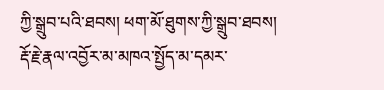ཀྱི་སྒྲུབ་པའི་ཐབས། ཕག་མོ་ཐུགས་ཀྱི་སྒྲུབ་ཐབས། རྡོ་རྗེ་རྣལ་འབྱོར་མ་མཁའ་སྤྱོད་མ་དམར་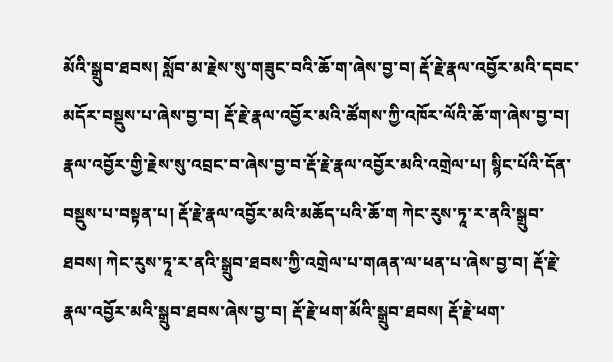མོའི་སྒྲུབ་ཐབས། སློབ་མ་རྗེས་སུ་གཟུང་བའི་ཆོ་ག་ཞེས་བྱ་བ། རྡོ་རྗེ་རྣལ་འབྱོར་མའི་དབང་མདོར་བསྡུས་པ་ཞེས་བྱ་བ། རྡོ་རྗེ་རྣལ་འབྱོར་མའི་ཚོགས་ཀྱི་འཁོར་ལོའི་ཆོ་ག་ཞེས་བྱ་བ། རྣལ་འབྱོར་གྱི་རྗེས་སུ་འབྲང་བ་ཞེས་བྱ་བ་རྡོ་རྗེ་རྣལ་འབྱོར་མའི་འགྲེལ་པ། སྙིང་པོའི་དོན་བསྡུས་པ་བསྟན་པ། རྡོ་རྗེ་རྣལ་འབྱོར་མའི་མཆོད་པའི་ཆོ་ག ཀེང་རུས་ཏཱ་ར་ནའི་སྒྲུབ་ཐབས། ཀེང་རུས་ཏཱ་ར་ནའི་སྒྲུབ་ཐབས་ཀྱི་འགྲེལ་པ་གཞན་ལ་ཕན་པ་ཞེས་བྱ་བ། རྡོ་རྗེ་རྣལ་འབྱོར་མའི་སྒྲུབ་ཐབས་ཞེས་བྱ་བ། རྡོ་རྗེ་ཕག་མོའི་སྒྲུབ་ཐབས། རྡོ་རྗེ་ཕག་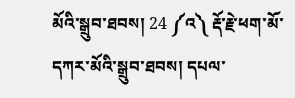མོའི་སྒྲུབ་ཐབས། 24 ༼འ༽ རྡོ་རྗེ་ཕག་མོ་དཀར་མོའི་སྒྲུབ་ཐབས། དཔལ་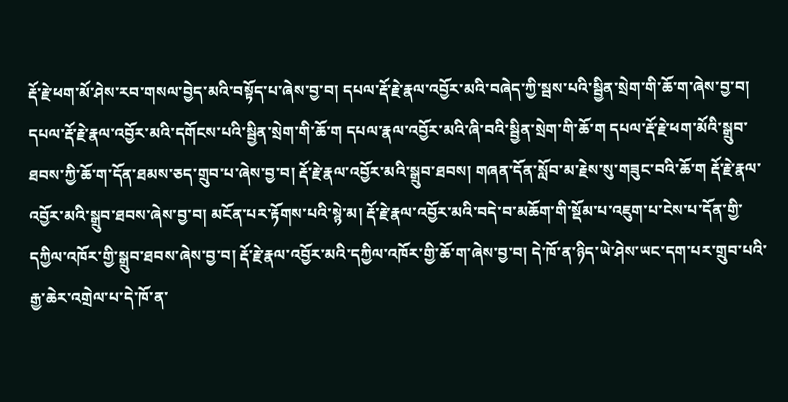རྡོ་རྗེ་ཕག་མོ་ཤེས་རབ་གསལ་བྱེད་མའི་བསྟོད་པ་ཞེས་བྱ་བ། དཔལ་རྡོ་རྗེ་རྣལ་འབྱོར་མའི་བཞེད་ཀྱི་སྦས་པའི་སྦྱིན་སྲེག་གི་ཆོ་ག་ཞེས་བྱ་བ། དཔལ་རྡོ་རྗེ་རྣལ་འབྱོར་མའི་དགོངས་པའི་སྦྱིན་སྲེག་གི་ཆོ་ག དཔལ་རྣལ་འབྱོར་མའི་ཞི་བའི་སྦྱིན་སྲེག་གི་ཆོ་ག དཔལ་རྡོ་རྗེ་ཕག་མོའི་སྒྲུབ་ཐབས་ཀྱི་ཆོ་ག་དོན་ཐམས་ཅད་གྲུབ་པ་ཞེས་བྱ་བ། རྡོ་རྗེ་རྣལ་འབྱོར་མའི་སྒྲུབ་ཐབས། གཞན་དོན་སློབ་མ་རྗེས་སུ་གཟུང་བའི་ཆོ་ག རྡོ་རྗེ་རྣལ་འབྱོར་མའི་སྒྲུབ་ཐབས་ཞེས་བྱ་བ། མངོན་པར་རྟོགས་པའི་སྙེ་མ། རྡོ་རྗེ་རྣལ་འབྱོར་མའི་བདེ་བ་མཆོག་གི་སྡོམ་པ་འཇུག་པ་ངེས་པ་དོན་གྱི་དཀྱིལ་འཁོར་གྱི་སྒྲུབ་ཐབས་ཞེས་བྱ་བ། རྡོ་རྗེ་རྣལ་འབྱོར་མའི་དཀྱིལ་འཁོར་གྱི་ཆོ་ག་ཞེས་བྱ་བ། དེ་ཁོ་ན་ཉིད་ཡེ་ཤེས་ཡང་དག་པར་གྲུབ་པའི་རྒྱ་ཆེར་འགྲེལ་པ་དེ་ཁོ་ན་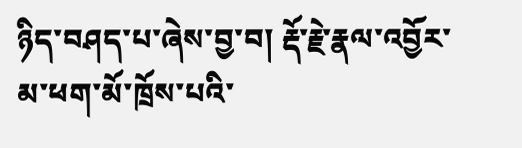ཉིད་བཤད་པ་ཞེས་བྱ་བ། རྡོ་རྗེ་རྣལ་འབྱོར་མ་ཕག་མོ་ཁྲོས་པའི་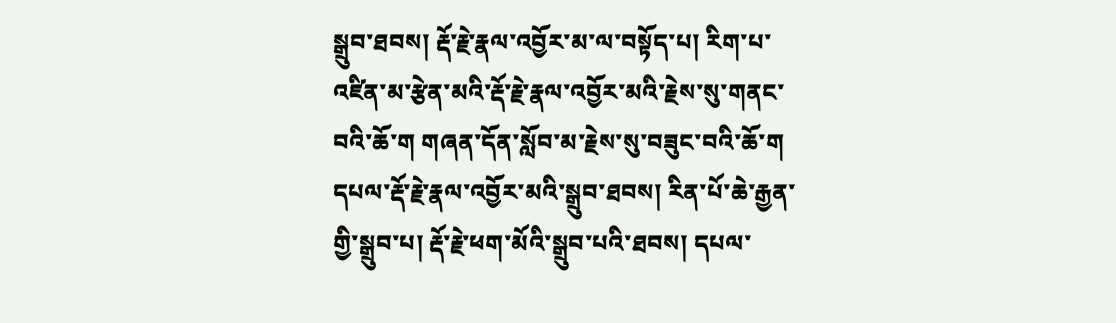སྒྲུབ་ཐབས། རྡོ་རྗེ་རྣལ་འབྱོར་མ་ལ་བསྟོད་པ། རིག་པ་འཛིན་མ་རྩེན་མའི་རྡོ་རྗེ་རྣལ་འབྱོར་མའི་རྗེས་སུ་གནང་བའི་ཆོ་ག གཞན་དོན་སློབ་མ་རྗེས་སུ་བཟུང་བའི་ཆོ་ག དཔལ་རྡོ་རྗེ་རྣལ་འབྱོར་མའི་སྒྲུབ་ཐབས། རིན་པོ་ཆེ་རྒྱན་གྱི་སྒྲུབ་པ། རྡོ་རྗེ་ཕག་མོའི་སྒྲུབ་པའི་ཐབས། དཔལ་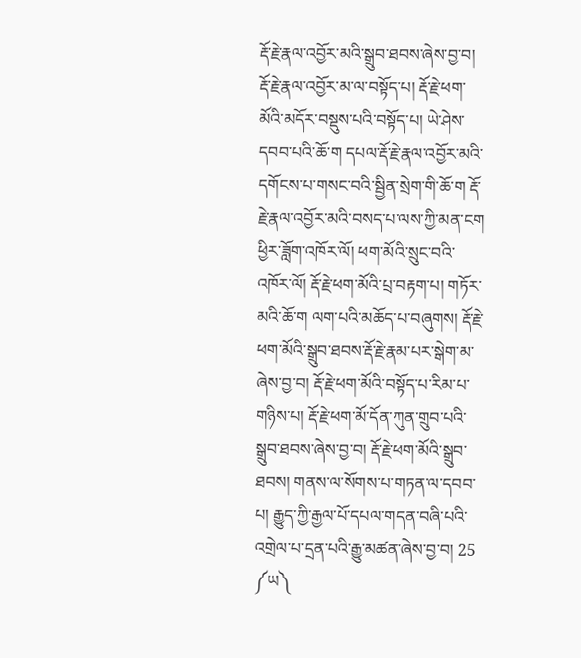རྡོ་རྗེ་རྣལ་འབྱོར་མའི་སྒྲུབ་ཐབས་ཞེས་བྱ་བ། རྡོ་རྗེ་རྣལ་འབྱོར་མ་ལ་བསྟོད་པ། རྡོ་རྗེ་ཕག་མོའི་མདོར་བསྡུས་པའི་བསྟོད་པ། ཡེ་ཤེས་དབབ་པའི་ཆོ་ག དཔལ་རྡོ་རྗེ་རྣལ་འབྱོར་མའི་དགོངས་པ་གསང་བའི་སྦྱིན་སྲེག་གི་ཆོ་ག རྡོ་རྗེ་རྣལ་འབྱོར་མའི་བསད་པ་ལས་ཀྱི་མན་ངག ཕྱིར་ཟློག་འཁོར་ལོ། ཕག་མོའི་སྲུང་བའི་འཁོར་ལོ། རྡོ་རྗེ་ཕག་མོའི་པྲ་བརྟག་པ། གཏོར་མའི་ཆོ་ག ལག་པའི་མཆོད་པ་བཞུགས། རྡོ་རྗེ་ཕག་མོའི་སྒྲུབ་ཐབས་རྡོ་རྗེ་རྣམ་པར་སྒེག་མ་ཞེས་བྱ་བ། རྡོ་རྗེ་ཕག་མོའི་བསྟོད་པ་རིམ་པ་གཉིས་པ། རྡོ་རྗེ་ཕག་མོ་དོན་ཀུན་གྲུབ་པའི་སྒྲུབ་ཐབས་ཞེས་བྱ་བ། རྡོ་རྗེ་ཕག་མོའི་སྒྲུབ་ཐབས། གནས་ལ་སོགས་པ་གཏན་ལ་དབབ་པ། རྒྱུད་ཀྱི་རྒྱལ་པོ་དཔལ་གདན་བཞི་པའི་འགྲེལ་པ་དྲན་པའི་རྒྱུ་མཚན་ཞེས་བྱ་བ། 25 ༼ཡ༽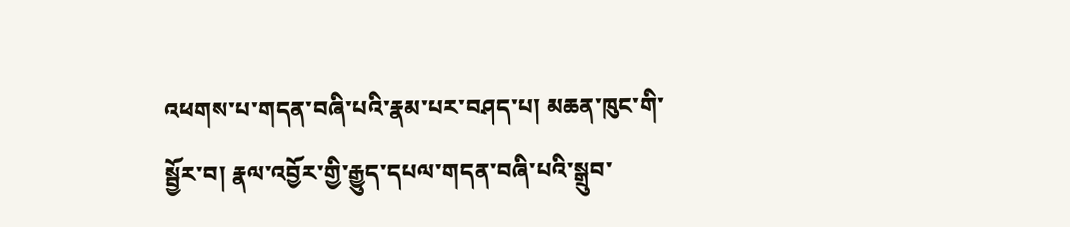འཕགས་པ་གདན་བཞི་པའི་རྣམ་པར་བཤད་པ། མཆན་ཁུང་གི་སྦྱོར་བ། རྣལ་འབྱོར་གྱི་རྒྱུད་དཔལ་གདན་བཞི་པའི་སྒྲུབ་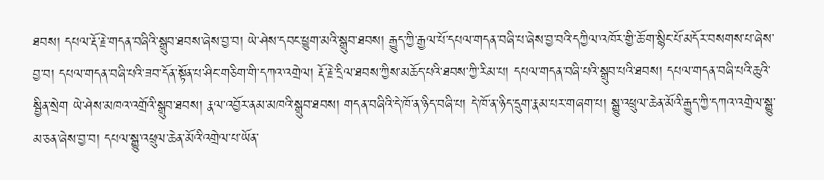ཐབས། དཔལ་རྡོ་རྗེ་གདན་བཞིའི་སྒྲུབ་ཐབས་ཞེས་བྱ་བ། ཡེ་ཤེས་དབང་ཕྱུག་མའི་སྒྲུབ་ཐབས། རྒྱུད་ཀྱི་རྒྱལ་པོ་དཔལ་གདན་བཞི་པ་ཞེས་བྱ་བའི་དཀྱིལ་འཁོར་གྱི་ཆོ་ག་སྙིང་པོ་མདོར་བསགས་པ་ཞེས་བྱ་བ། དཔལ་གདན་བཞི་པའི་ཟབ་དོན་སྟོན་པ་ཤིང་གཅིག་གི་དཀའ་འགྲེལ། རྡོ་རྗེ་དྲིལ་ཐབས་ཀྱིས་མཆོད་པའི་ཐབས་ཀྱི་རིམ་པ། དཔལ་གདན་བཞི་པའི་སྒྲུབ་པའི་ཐབས། དཔལ་གདན་བཞི་པའི་ཆུའི་སྦྱིན་སྲེག ཡེ་ཤེས་མཁའ་འགྲོའི་སྒྲུབ་ཐབས། རྣལ་འབྱོར་ནམ་མཁའི་སྒྲུབ་ཐབས། གདན་བཞིའི་དེ་ཁོ་ན་ཉིད་བཞི་པ། དེ་ཁོ་ན་ཉིད་དྲུག་རྣམ་པར་གཞག་པ། སྒྱུ་འཕྲུལ་ཆེན་མོའི་རྒྱུད་ཀྱི་དཀའ་འགྲེལ་སྒྱུ་མ་ཅན་ཞེས་བྱ་བ། དཔལ་སྒྱུ་འཕྲུལ་ཆེན་མོའི་འགྲེལ་པ་ཡོན་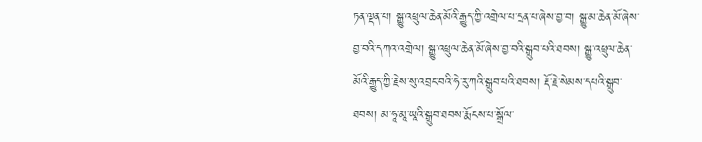ཏན་ལྡན་པ། སྒྱུ་འཕྲུལ་ཆེན་མོའི་རྒྱུད་ཀྱི་འགྲེལ་པ་དྲན་པ་ཞེས་བྱ་བ། སྒྱུ་མ་ཆེན་མོ་ཞེས་བྱ་བའི་དཀའ་འགྲེལ། སྒྱུ་འཕྲུལ་ཆེན་མོ་ཞེས་བྱ་བའི་སྒྲུབ་པའི་ཐབས། སྒྱུ་འཕྲུལ་ཆེན་མོའི་རྒྱུད་ཀྱི་རྗེས་སུ་འབྲང་བའི་ཧེ་རུ་ཀའི་སྒྲུབ་པའི་ཐབས། རྡོ་རྗེ་སེམས་དཔའི་སྒྲུབ་ཐབས། མ་ཧཱ་མཱ་ཡཱའི་སྒྲུབ་ཐབས་རྨོངས་པ་སྒྲོལ་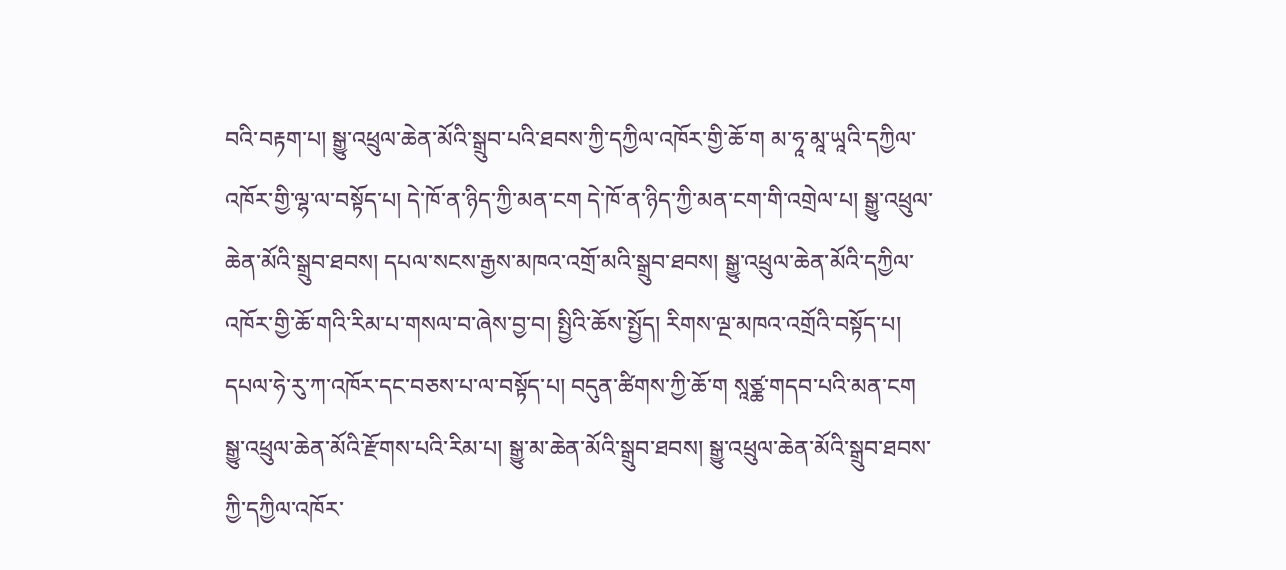བའི་བརྟག་པ། སྒྱུ་འཕྲུལ་ཆེན་མོའི་སྒྲུབ་པའི་ཐབས་ཀྱི་དཀྱིལ་འཁོར་གྱི་ཆོ་ག མ་ཧཱ་མཱ་ཡཱའི་དཀྱིལ་འཁོར་གྱི་ལྷ་ལ་བསྟོད་པ། དེ་ཁོ་ན་ཉིད་ཀྱི་མན་ངག དེ་ཁོ་ན་ཉིད་ཀྱི་མན་ངག་གི་འགྲེལ་པ། སྒྱུ་འཕྲུལ་ཆེན་མོའི་སྒྲུབ་ཐབས། དཔལ་སངས་རྒྱས་མཁའ་འགྲོ་མའི་སྒྲུབ་ཐབས། སྒྱུ་འཕྲུལ་ཆེན་མོའི་དཀྱིལ་འཁོར་གྱི་ཆོ་གའི་རིམ་པ་གསལ་བ་ཞེས་བྱ་བ། སྤྱིའི་ཆོས་སྤྱོད། རིགས་ལྔ་མཁའ་འགྲོའི་བསྟོད་པ། དཔལ་ཧེ་རུ་ཀ་འཁོར་དང་བཅས་པ་ལ་བསྟོད་པ། བདུན་ཚིགས་ཀྱི་ཆོ་ག སཱཙྪ་གདབ་པའི་མན་ངག སྒྱུ་འཕྲུལ་ཆེན་མོའི་རྫོགས་པའི་རིམ་པ། སྒྱུ་མ་ཆེན་མོའི་སྒྲུབ་ཐབས། སྒྱུ་འཕྲུལ་ཆེན་མོའི་སྒྲུབ་ཐབས་ཀྱི་དཀྱིལ་འཁོར་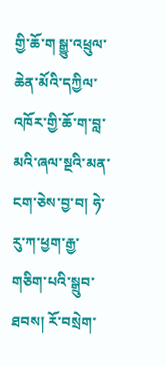གྱི་ཆོ་ག སྒྱུ་འཕྲུལ་ཆེན་མོའི་དཀྱིལ་འཁོར་གྱི་ཆོ་ག་བླ་མའི་ཞལ་སྔའི་མན་ངག་ཅེས་བྱ་བ། ཧེ་རུ་ཀ་ཕྱག་རྒྱ་གཅིག་པའི་སྒྲུབ་ཐབས། རོ་བསྲེག་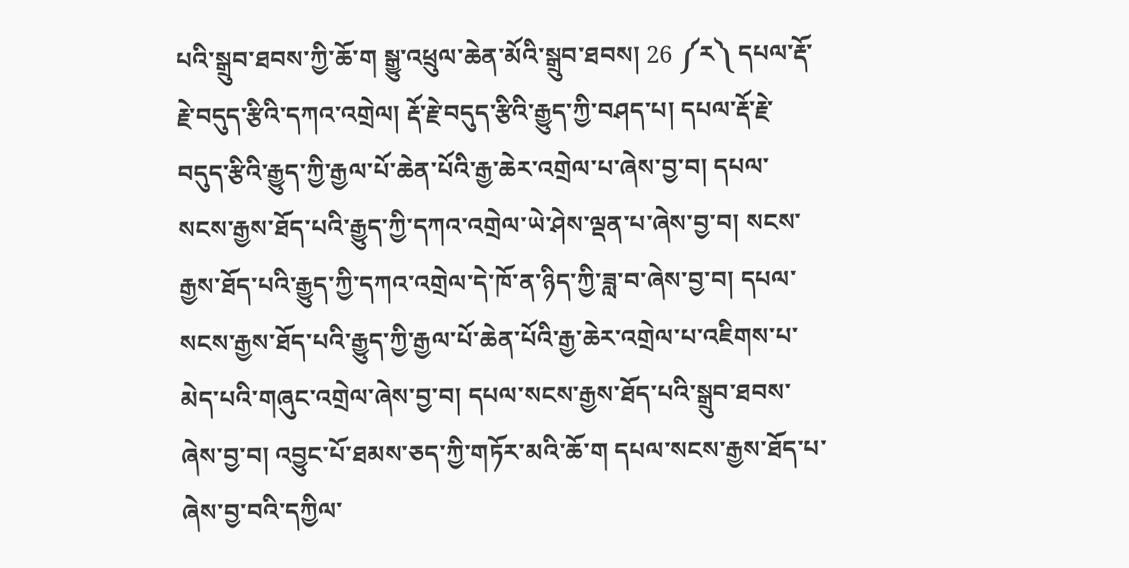པའི་སྒྲུབ་ཐབས་ཀྱི་ཆོ་ག སྒྱུ་འཕྲུལ་ཆེན་མོའི་སྒྲུབ་ཐབས། 26 ༼ར༽ དཔལ་རྡོ་རྗེ་བདུད་རྩིའི་དཀའ་འགྲེལ། རྡོ་རྗེ་བདུད་རྩིའི་རྒྱུད་ཀྱི་བཤད་པ། དཔལ་རྡོ་རྗེ་བདུད་རྩིའི་རྒྱུད་ཀྱི་རྒྱལ་པོ་ཆེན་པོའི་རྒྱ་ཆེར་འགྲེལ་པ་ཞེས་བྱ་བ། དཔལ་སངས་རྒྱས་ཐོད་པའི་རྒྱུད་ཀྱི་དཀའ་འགྲེལ་ཡེ་ཤེས་ལྡན་པ་ཞེས་བྱ་བ། སངས་རྒྱས་ཐོད་པའི་རྒྱུད་ཀྱི་དཀའ་འགྲེལ་དེ་ཁོ་ན་ཉིད་ཀྱི་ཟླ་བ་ཞེས་བྱ་བ། དཔལ་སངས་རྒྱས་ཐོད་པའི་རྒྱུད་ཀྱི་རྒྱལ་པོ་ཆེན་པོའི་རྒྱ་ཆེར་འགྲེལ་པ་འཇིགས་པ་མེད་པའི་གཞུང་འགྲེལ་ཞེས་བྱ་བ། དཔལ་སངས་རྒྱས་ཐོད་པའི་སྒྲུབ་ཐབས་ཞེས་བྱ་བ། འབྱུང་པོ་ཐམས་ཅད་ཀྱི་གཏོར་མའི་ཆོ་ག དཔལ་སངས་རྒྱས་ཐོད་པ་ཞེས་བྱ་བའི་དཀྱིལ་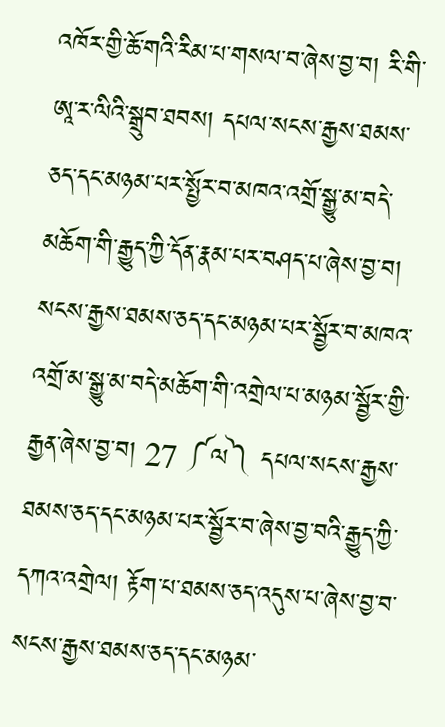འཁོར་གྱི་ཆོ་གའི་རིམ་པ་གསལ་བ་ཞེས་བྱ་བ། རི་གི་ཨཱ་ར་ལིའི་སྒྲུབ་ཐབས། དཔལ་སངས་རྒྱས་ཐམས་ཅད་དང་མཉམ་པར་སྤྱོར་བ་མཁའ་འགྲོ་སྒྱུ་མ་བདེ་མཆོག་གི་རྒྱུད་ཀྱི་དོན་རྣམ་པར་བཤད་པ་ཞེས་བྱ་བ། སངས་རྒྱས་ཐམས་ཅད་དང་མཉམ་པར་སྦྱོར་བ་མཁའ་འགྲོ་མ་སྒྱུ་མ་བདེ་མཆོག་གི་འགྲེལ་པ་མཉམ་སྦྱོར་གྱི་རྒྱན་ཞེས་བྱ་བ། 27 ༼ལ༽ དཔལ་སངས་རྒྱས་ཐམས་ཅད་དང་མཉམ་པར་སྦྱོར་བ་ཞེས་བྱ་བའི་རྒྱུད་ཀྱི་དཀའ་འགྲེལ། རྟོག་པ་ཐམས་ཅད་འདུས་པ་ཞེས་བྱ་བ་སངས་རྒྱས་ཐམས་ཅད་དང་མཉམ་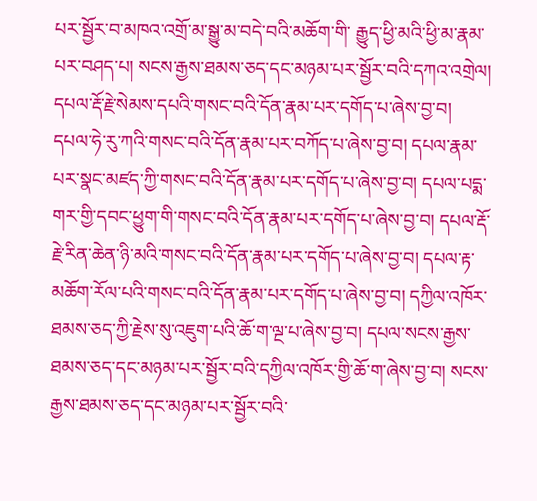པར་སྦྱོར་བ་མཁའ་འགྲོ་མ་སྒྱུ་མ་བདེ་བའི་མཆོག་གི་ རྒྱུད་ཕྱི་མའི་ཕྱི་མ་རྣམ་པར་བཤད་པ། སངས་རྒྱས་ཐམས་ཅད་དང་མཉམ་པར་སྦྱོར་བའི་དཀའ་འགྲེལ། དཔལ་རྡོ་རྗེ་སེམས་དཔའི་གསང་བའི་དོན་རྣམ་པར་དགོད་པ་ཞེས་བྱ་བ། དཔལ་ཧེ་རུ་ཀའི་གསང་བའི་དོན་རྣམ་པར་བཀོད་པ་ཞེས་བྱ་བ། དཔལ་རྣམ་པར་སྣང་མཛད་ཀྱི་གསང་བའི་དོན་རྣམ་པར་དགོད་པ་ཞེས་བྱ་བ། དཔལ་པདྨ་གར་གྱི་དབང་ཕྱུག་གི་གསང་བའི་དོན་རྣམ་པར་དགོད་པ་ཞེས་བྱ་བ། དཔལ་རྡོ་རྗེ་རིན་ཆེན་ཉི་མའི་གསང་བའི་དོན་རྣམ་པར་དགོད་པ་ཞེས་བྱ་བ། དཔལ་རྟ་མཆོག་རོལ་པའི་གསང་བའི་དོན་རྣམ་པར་དགོད་པ་ཞེས་བྱ་བ། དཀྱིལ་འཁོར་ཐམས་ཅད་ཀྱི་རྗེས་སུ་འཇུག་པའི་ཆོ་ག་ལྔ་པ་ཞེས་བྱ་བ། དཔལ་སངས་རྒྱས་ཐམས་ཅད་དང་མཉམ་པར་སྦྱོར་བའི་དཀྱིལ་འཁོར་གྱི་ཆོ་ག་ཞེས་བྱ་བ། སངས་རྒྱས་ཐམས་ཅད་དང་མཉམ་པར་སྦྱོར་བའི་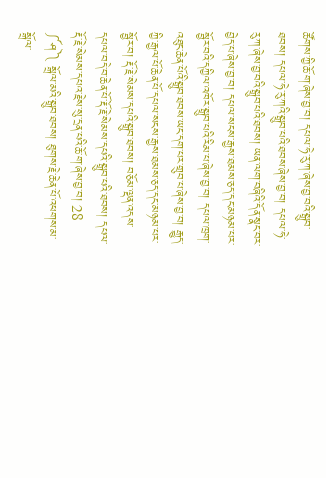ཚོགས་ཀྱི་ཆོ་ག་ཞེས་བྱ་བ། དཔལ་ཧེ་རུ་ཀ་ཞེས་བྱ་བའི་སྒྲུབ་ཐབས། དཔལ་ཧེ་རུ་ཀའི་སྒྲུབ་པའི་ཐབས་ཞེས་བྱ་བ། དཔལ་ཧེ་རུ་ཀ་ཞེས་བྱ་བའི་སྒྲུབ་པའི་ཐབས། ཡན་ལག་བཞིའི་དོན་སྣང་བར་བྱེད་པ་ཞེས་བྱ་བ། དཔལ་སངས་རྒྱས་ཐམས་ཅད་དང་མཉམ་པར་སྦྱོར་བའི་དཀྱིལ་འཁོར་སྒྲུབ་པའི་རིམ་པ་ཞེས་བྱ་བ། དཔལ་ཁྲག་འཐུང་ཆེན་པོའི་སྒྲུབ་ཐབས་ཡང་དག་པར་གྲུབ་པ་ཞེས་བྱ་བ། རྒྱུད་ཀྱི་རྒྱལ་པོ་ཆེན་པོ་དཔལ་སངས་རྒྱས་ཐམས་ཅད་དང་མཉམ་པར་སྦྱོར་བ། རྡོ་རྗེ་སེམས་དཔའི་སྒྲུབ་ཐབས། བཅོམ་ལྡན་འདས་དཔལ་བདེ་བ་ཆེན་པོ་རྡོ་རྗེ་སེམས་དཔའི་སྒྲུབ་པའི་ཐབས། དཔལ་རྡོ་རྗེ་སེམས་དཔའ་རྗེས་སུ་དྲན་པའི་ཆོ་ག་ཞེས་བྱ་བ། 28 ༼ཤ༽ སྒྲོལ་མའི་སྒྲུབ་ཐབས། ཐུགས་རྗེ་ཆེན་པོ་འཕགས་མ་སྒྲོལ་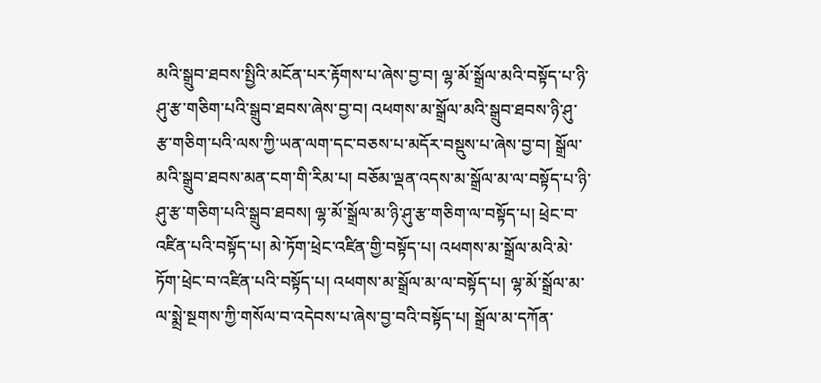མའི་སྒྲུབ་ཐབས་སྤྱིའི་མངོན་པར་རྟོགས་པ་ཞེས་བྱ་བ། ལྷ་མོ་སྒྲོལ་མའི་བསྟོད་པ་ཉི་ཤུ་རྩ་གཅིག་པའི་སྒྲུབ་ཐབས་ཞེས་བྱ་བ། འཕགས་མ་སྒྲོལ་མའི་སྒྲུབ་ཐབས་ཉི་ཤུ་རྩ་གཅིག་པའི་ལས་ཀྱི་ཡན་ལག་དང་བཅས་པ་མདོར་བསྡུས་པ་ཞེས་བྱ་བ། སྒྲོལ་མའི་སྒྲུབ་ཐབས་མན་ངག་གི་རིམ་པ། བཅོམ་ལྡན་འདས་མ་སྒྲོལ་མ་ལ་བསྟོད་པ་ཉི་ཤུ་རྩ་གཅིག་པའི་སྒྲུབ་ཐབས། ལྷ་མོ་སྒྲོལ་མ་ཉི་ཤུ་རྩ་གཅིག་ལ་བསྟོད་པ། ཕྲེང་བ་འཛིན་པའི་བསྟོད་པ། མེ་ཏོག་ཕྲེང་འཛིན་གྱི་བསྟོད་པ། འཕགས་མ་སྒྲོལ་མའི་མེ་ཏོག་ཕྲེང་བ་འཛིན་པའི་བསྟོད་པ། འཕགས་མ་སྒྲོལ་མ་ལ་བསྟོད་པ། ལྷ་མོ་སྒྲོལ་མ་ལ་སྨྲེ་སྔགས་ཀྱི་གསོལ་བ་འདེབས་པ་ཞེས་བྱ་བའི་བསྟོད་པ། སྒྲོལ་མ་དཀོན་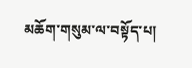མཆོག་གསུམ་ལ་བསྟོད་པ།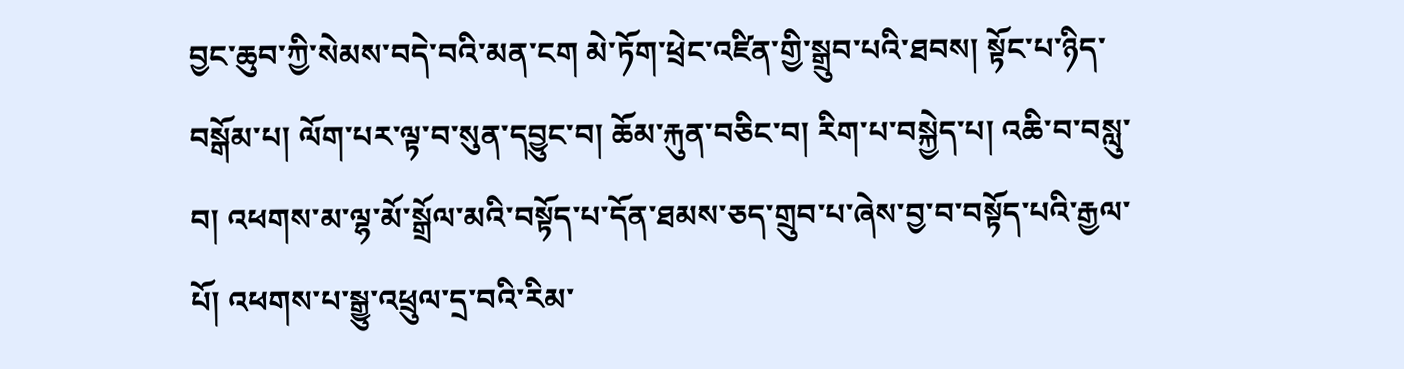བྱང་ཆུབ་ཀྱི་སེམས་བདེ་བའི་མན་ངག མེ་ཏོག་ཕྲེང་འཛིན་གྱི་སྒྲུབ་པའི་ཐབས། སྟོང་པ་ཉིད་བསྒོམ་པ། ལོག་པར་ལྟ་བ་སུན་དབྱུང་བ། ཆོམ་རྐུན་བཅིང་བ། རིག་པ་བསྐྱེད་པ། འཆི་བ་བསླུ་བ། འཕགས་མ་ལྷ་མོ་སྒྲོལ་མའི་བསྟོད་པ་དོན་ཐམས་ཅད་གྲུབ་པ་ཞེས་བྱ་བ་བསྟོད་པའི་རྒྱལ་པོ། འཕགས་པ་སྒྱུ་འཕྲུལ་དྲ་བའི་རིམ་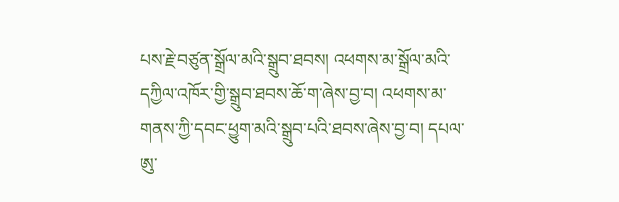པས་རྗེ་བཙུན་སྒྲོལ་མའི་སྒྲུབ་ཐབས། འཕགས་མ་སྒྲོལ་མའི་དཀྱིལ་འཁོར་གྱི་སྒྲུབ་ཐབས་ཆོ་ག་ཞེས་བྱ་བ། འཕགས་མ་གནས་ཀྱི་དབང་ཕྱུག་མའི་སྒྲུབ་པའི་ཐབས་ཞེས་བྱ་བ། དཔལ་ཨུ་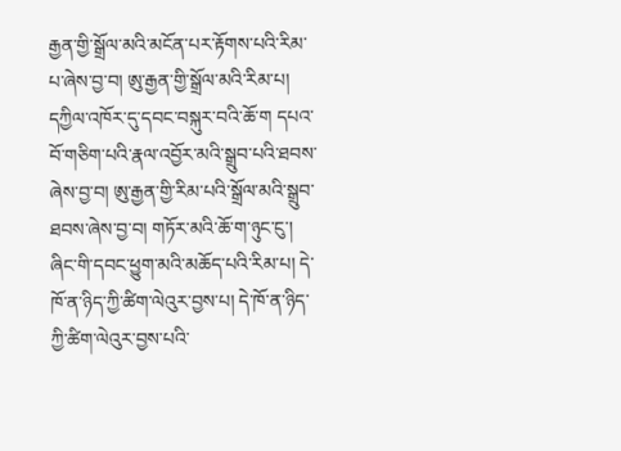རྒྱན་གྱི་སྒྲོལ་མའི་མངོན་པར་རྟོགས་པའི་རིམ་པ་ཞེས་བྱ་བ། ཨུ་རྒྱན་གྱི་སྒྲོལ་མའི་རིམ་པ། དཀྱིལ་འཁོར་དུ་དབང་བསྐུར་བའི་ཆོ་ག དཔའ་བོ་གཅིག་པའི་རྣལ་འབྱོར་མའི་སྒྲུབ་པའི་ཐབས་ཞེས་བྱ་བ། ཨུ་རྒྱན་གྱི་རིམ་པའི་སྒྲོལ་མའི་སྒྲུབ་ཐབས་ཞེས་བྱ་བ། གཏོར་མའི་ཆོ་ག་ཉུང་ངུ་། ཞིང་གི་དབང་ཕྱུག་མའི་མཆོད་པའི་རིམ་པ། དེ་ཁོ་ན་ཉིད་ཀྱི་ཚིག་ལེའུར་བྱས་པ། དེ་ཁོ་ན་ཉིད་ཀྱི་ཚིག་ལེའུར་བྱས་པའི་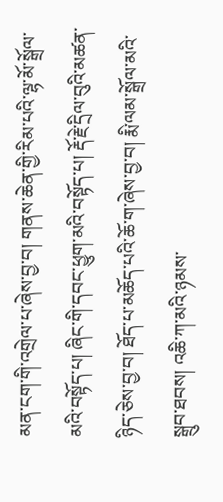མན་ངག་གི་འགྲེལ་པ་ཞེས་བྱ་བ། གནས་ཆེན་གྱི་རིམ་པའི་ལྷ་མོ་སྒྲོལ་མའི་བསྟོད་པ། ཞིང་གི་དབང་ཕྱུག་མའི་བསྟོད་པ། རྡོ་རྗེ་དྲིལ་བུའི་མཚན་ཉིད་ཅེས་བྱ་བ། ཐོད་པ་མཆོད་པའི་ཆོ་ག་ཞེས་བྱ་བ། རྨི་ལམ་སྒྲོལ་མའི་སྒྲུབ་ཐབས། འཆི་ཀ་མའི་ཉམས་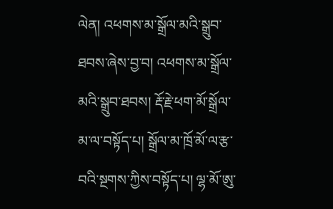ལེན། འཕགས་མ་སྒྲོལ་མའི་སྒྲུབ་ཐབས་ཞེས་བྱ་བ། འཕགས་མ་སྒྲོལ་མའི་སྒྲུབ་ཐབས། རྡོ་རྗེ་ཕག་མོ་སྒྲོལ་མ་ལ་བསྟོད་པ། སྒྲོལ་མ་ཁྲོ་མོ་ལ་རྩ་བའི་སྔགས་ཀྱིས་བསྟོད་པ། ལྷ་མོ་ཨུ་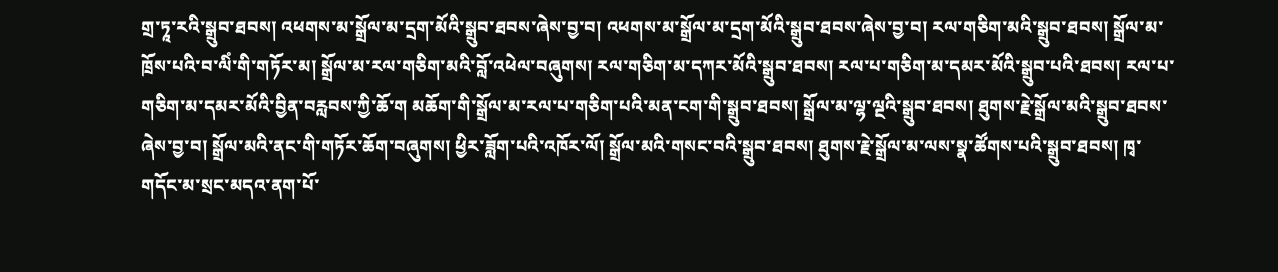གྲ་ཏཱ་རའི་སྒྲུབ་ཐབས། འཕགས་མ་སྒྲོལ་མ་དྲག་མོའི་སྒྲུབ་ཐབས་ཞེས་བྱ་བ། འཕགས་མ་སྒྲོལ་མ་དྲག་མོའི་སྒྲུབ་ཐབས་ཞེས་བྱ་བ། རལ་གཅིག་མའི་སྒྲུབ་ཐབས། སྒྲོལ་མ་ཁྲོས་པའི་བ་ལིཾ་གི་གཏོར་མ། སྒྲོལ་མ་རལ་གཅིག་མའི་བློ་འཕེལ་བཞུགས། རལ་གཅིག་མ་དཀར་མོའི་སྒྲུབ་ཐབས། རལ་པ་གཅིག་མ་དམར་མོའི་སྒྲུབ་པའི་ཐབས། རལ་པ་གཅིག་མ་དམར་མོའི་བྱིན་བརླབས་ཀྱི་ཆོ་ག མཆོག་གི་སྒྲོལ་མ་རལ་པ་གཅིག་པའི་མན་ངག་གི་སྒྲུབ་ཐབས། སྒྲོལ་མ་ལྷ་ལྔའི་སྒྲུབ་ཐབས། ཐུགས་རྗེ་སྒྲོལ་མའི་སྒྲུབ་ཐབས་ཞེས་བྱ་བ། སྒྲོལ་མའི་ནང་གི་གཏོར་ཆོག་བཞུགས། ཕྱིར་ཟློག་པའི་འཁོར་ལོ། སྒྲོལ་མའི་གསང་བའི་སྒྲུབ་ཐབས། ཐུགས་རྗེ་སྒྲོལ་མ་ལས་སྣ་ཚོགས་པའི་སྒྲུབ་ཐབས། ཁྭ་གདོང་མ་སྲང་མདའ་ནག་པོ་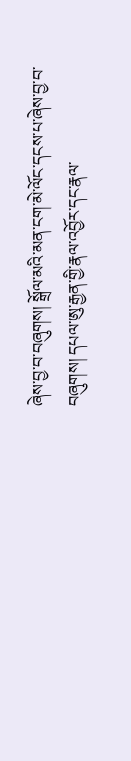ཞེས་བྱ་བ་བཞུགས། སྒྲོལ་མའི་མན་ངག་མེ་ལོང་དངས་པ་ཞེས་བྱ་བ་བཞུགས། དཔལ་ཨུ་རྒྱན་གྱི་རྣལ་འབྱོར་དང་རྣལ་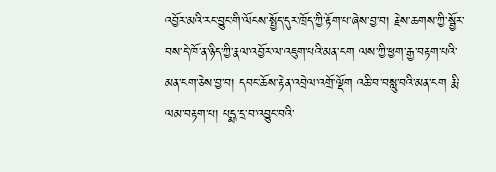འབྱོར་མའི་རང་བྱུང་གི་ལོངས་སྤྱོད་དུར་ཁྲོད་ཀྱི་རྟོག་པ་ཞེས་བྱ་བ། རྗེས་ཆགས་ཀྱི་སྦྱོར་བས་དེ་ཁོ་ན་ཉིད་ཀྱི་རྣལ་འབྱོར་ལ་འཇུག་པའི་མན་ངག ལས་ཀྱི་ཕྱག་རྒྱ་བརྟག་པའི་མན་ངག་ཅེས་བྱ་བ། དབང་ཆོས་རྟེན་འབྲེལ་འགྲོ་ལྡོག འཆི་བ་བསླུ་བའི་མན་ངག རྨི་ལམ་བརྟག་པ། པདྨ་དྲ་བ་འབྱུང་བའི་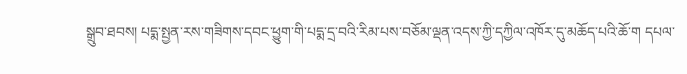སྒྲུབ་ཐབས། པདྨ་སྤྱན་རས་གཟིགས་དབང་ཕྱུག་གི་པདྨ་དྲ་བའི་རིམ་པས་བཅོམ་ལྡན་འདས་ཀྱི་དཀྱིལ་འཁོར་དུ་མཆོད་པའི་ཆོ་ག དཔལ་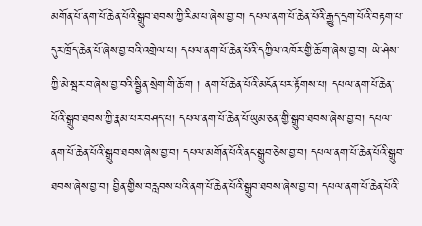མགོན་པོ་ནག་པོ་ཆེན་པོའི་སྒྲུབ་ཐབས་ཀྱི་རིམ་པ་ཞེས་བྱ་བ། དཔལ་ནག་པོ་ཆེན་པོའི་རྒྱུད་དྲག་པོའི་བརྟག་པ་དུར་ཁྲོད་ཆེན་པོ་ཞེས་བྱ་བའི་འགྲེལ་པ། དཔལ་ནག་པོ་ཆེན་པོའི་དཀྱིལ་འཁོར་གྱི་ཆོ་ག་ཞེས་བྱ་བ། ཡེ་ཤེས་ཀྱི་མེ་སྦར་བ་ཞེས་བྱ་བའི་སྦྱིན་སྲེག་གི་ཆོ་ག ། ནག་པོ་ཆེན་པོའི་མངོན་པར་རྟོགས་པ། དཔལ་ནག་པོ་ཆེན་པོའི་སྒྲུབ་ཐབས་ཀྱི་རྣམ་པར་བཤད་པ། དཔལ་ནག་པོ་ཆེན་པོ་ཡུམ་ཅན་གྱི་སྒྲུབ་ཐབས་ཞེས་བྱ་བ། དཔལ་ནག་པོ་ཆེན་པོའི་སྒྲུབ་ཐབས་ཞེས་བྱ་བ། དཔལ་མགོན་པོའི་ནང་སྒྲུབ་ཅེས་བྱ་བ། དཔལ་ནག་པོ་ཆེན་པོའི་སྒྲུབ་ཐབས་ཞེས་བྱ་བ། བྱིན་གྱིས་བརླབས་པའི་ནག་པོ་ཆེན་པོའི་སྒྲུབ་ཐབས་ཞེས་བྱ་བ། དཔལ་ནག་པོ་ཆེན་པོའི་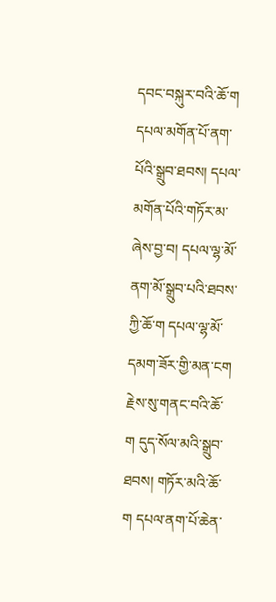དབང་བསྐུར་བའི་ཆོ་ག དཔལ་མགོན་པོ་ནག་པོའི་སྒྲུབ་ཐབས། དཔལ་མགོན་པོའི་གཏོར་མ་ཞེས་བྱ་བ། དཔལ་ལྷ་མོ་ནག་མོ་སྒྲུབ་པའི་ཐབས་ཀྱི་ཆོ་ག དཔལ་ལྷ་མོ་དམག་ཟོར་གྱི་མན་ངག རྗེས་སུ་གནང་བའི་ཆོ་ག དུད་སོལ་མའི་སྒྲུབ་ཐབས། གཏོར་མའི་ཆོ་ག དཔལ་ནག་པོ་ཆེན་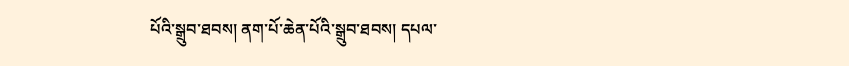པོའི་སྒྲུབ་ཐབས། ནག་པོ་ཆེན་པོའི་སྒྲུབ་ཐབས། དཔལ་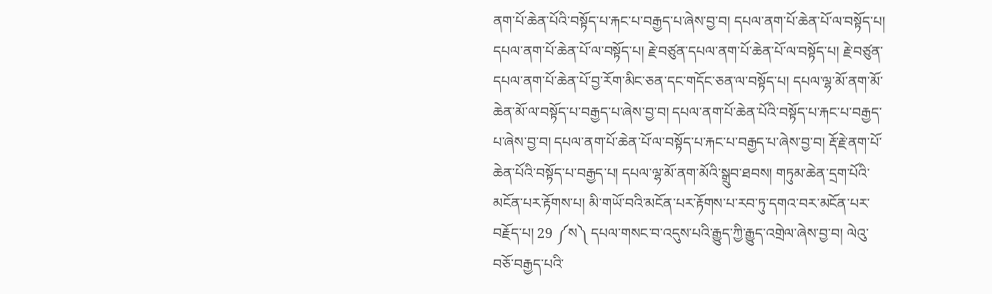ནག་པོ་ཆེན་པོའི་བསྟོད་པ་རྐང་པ་བརྒྱད་པ་ཞེས་བྱ་བ། དཔལ་ནག་པོ་ཆེན་པོ་ལ་བསྟོད་པ། དཔལ་ནག་པོ་ཆེན་པོ་ལ་བསྟོད་པ། རྗེ་བཙུན་དཔལ་ནག་པོ་ཆེན་པོ་ལ་བསྟོད་པ། རྗེ་བཙུན་དཔལ་ནག་པོ་ཆེན་པོ་བྱ་རོག་མིང་ཅན་དང་གདོང་ཅན་ལ་བསྟོད་པ། དཔལ་ལྷ་མོ་ནག་མོ་ཆེན་མོ་ལ་བསྟོད་པ་བརྒྱད་པ་ཞེས་བྱ་བ། དཔལ་ནག་པོ་ཆེན་པོའི་བསྟོད་པ་རྐང་པ་བརྒྱད་པ་ཞེས་བྱ་བ། དཔལ་ནག་པོ་ཆེན་པོ་ལ་བསྟོད་པ་རྐང་པ་བརྒྱད་པ་ཞེས་བྱ་བ། རྡོ་རྗེ་ནག་པོ་ཆེན་པོའི་བསྟོད་པ་བརྒྱད་པ། དཔལ་ལྷ་མོ་ནག་མོའི་སྒྲུབ་ཐབས། གཏུམ་ཆེན་དྲག་པོའི་མངོན་པར་རྟོགས་པ། མི་གཡོ་བའི་མངོན་པར་རྟོགས་པ་རབ་ཏུ་དགའ་བར་མངོན་པར་བརྗོད་པ། 29 ༼ས༽ དཔལ་གསང་བ་འདུས་པའི་རྒྱུད་ཀྱི་རྒྱུད་འགྲེལ་ཞེས་བྱ་བ། ལེའུ་བཅོ་བརྒྱད་པའི་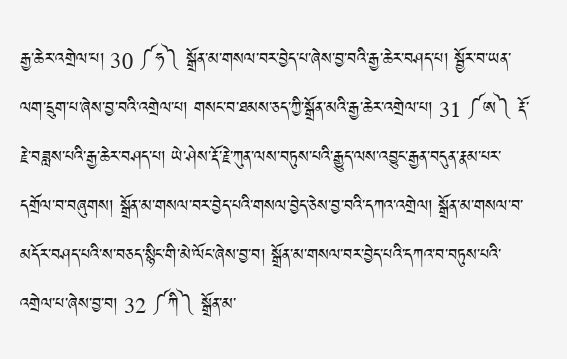རྒྱ་ཆེར་འགྲེལ་པ། 30 ༼ཧ༽ སྒྲོན་མ་གསལ་བར་བྱེད་པ་ཞེས་བྱ་བའི་རྒྱ་ཆེར་བཤད་པ། སྦྱོར་བ་ཡན་ལག་དྲུག་པ་ཞེས་བྱ་བའི་འགྲེལ་པ། གསང་བ་ཐམས་ཅད་ཀྱི་སྒྲོན་མའི་རྒྱ་ཆེར་འགྲེལ་པ། 31 ༼ཨ༽ རྡོ་རྗེ་བཟླས་པའི་རྒྱ་ཆེར་བཤད་པ། ཡེ་ཤེས་རྡོ་རྗེ་ཀུན་ལས་བཏུས་པའི་རྒྱུད་ལས་འབྱུང་རྒྱན་བདུན་རྣམ་པར་དགྲོལ་བ་བཞུགས། སྒྲོན་མ་གསལ་བར་བྱེད་པའི་གསལ་བྱེད་ཅེས་བྱ་བའི་དཀའ་འགྲེལ། སྒྲོན་མ་གསལ་བ་མདོར་བཤད་པའི་ས་བཅད་སྙིང་གི་མེ་ལོང་ཞེས་བྱ་བ། སྒྲོན་མ་གསལ་བར་བྱེད་པའི་དཀའ་བ་བཏུས་པའི་འགྲེལ་པ་ཞེས་བྱ་བ། 32 ༼ཀི༽ སྒྲོན་མ་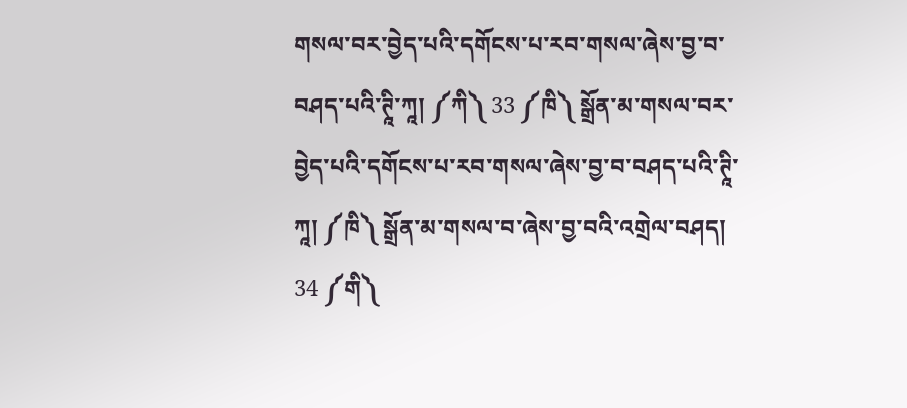གསལ་བར་བྱེད་པའི་དགོངས་པ་རབ་གསལ་ཞེས་བྱ་བ་བཤད་པའི་ཊཱི་ཀཱ། ༼ཀི༽ 33 ༼ཁི༽ སྒྲོན་མ་གསལ་བར་བྱེད་པའི་དགོངས་པ་རབ་གསལ་ཞེས་བྱ་བ་བཤད་པའི་ཊཱི་ཀཱ། ༼ཁི༽ སྒྲོན་མ་གསལ་བ་ཞེས་བྱ་བའི་འགྲེལ་བཤད། 34 ༼གི༽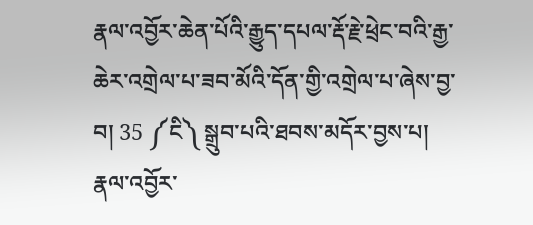རྣལ་འབྱོར་ཆེན་པོའི་རྒྱུད་དཔལ་རྡོ་རྗེ་ཕྲེང་བའི་རྒྱ་ཆེར་འགྲེལ་པ་ཟབ་མོའི་དོན་གྱི་འགྲེལ་པ་ཞེས་བྱ་བ། 35 ༼ངི༽ སྒྲུབ་པའི་ཐབས་མདོར་བྱས་པ། རྣལ་འབྱོར་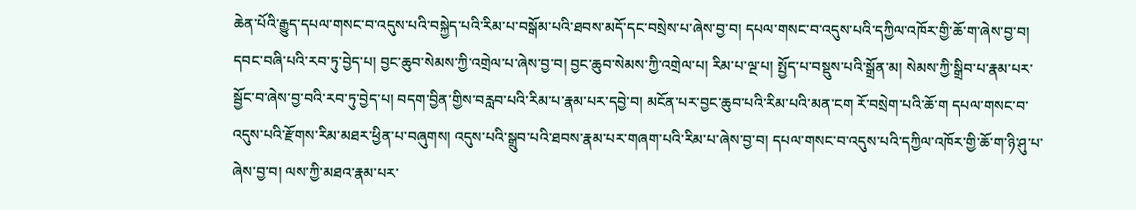ཆེན་པོའི་རྒྱུད་དཔལ་གསང་བ་འདུས་པའི་བསྐྱེད་པའི་རིམ་པ་བསྒོམ་པའི་ཐབས་མདོ་དང་བསྲེས་པ་ཞེས་བྱ་བ། དཔལ་གསང་བ་འདུས་པའི་དཀྱིལ་འཁོར་གྱི་ཆོ་ག་ཞེས་བྱ་བ། དབང་བཞི་པའི་རབ་ཏུ་བྱེད་པ། བྱང་ཆུབ་སེམས་ཀྱི་འགྲེལ་པ་ཞེས་བྱ་བ། བྱང་ཆུབ་སེམས་ཀྱི་འགྲེལ་པ། རིམ་པ་ལྔ་པ། སྤྱོད་པ་བསྡུས་པའི་སྒྲོན་མ། སེམས་ཀྱི་སྒྲིབ་པ་རྣམ་པར་སྦྱོང་བ་ཞེས་བྱ་བའི་རབ་ཏུ་བྱེད་པ། བདག་བྱིན་གྱིས་བརླབ་པའི་རིམ་པ་རྣམ་པར་དབྱེ་བ། མངོན་པར་བྱང་ཆུབ་པའི་རིམ་པའི་མན་ངག རོ་བསྲེག་པའི་ཆོ་ག དཔལ་གསང་བ་འདུས་པའི་རྫོགས་རིམ་མཐར་ཕྱིན་པ་བཞུགས། འདུས་པའི་སྒྲུབ་པའི་ཐབས་རྣམ་པར་གཞག་པའི་རིམ་པ་ཞེས་བྱ་བ། དཔལ་གསང་བ་འདུས་པའི་དཀྱིལ་འཁོར་གྱི་ཆོ་ག་ཉི་ཤུ་པ་ཞེས་བྱ་བ། ལས་ཀྱི་མཐའ་རྣམ་པར་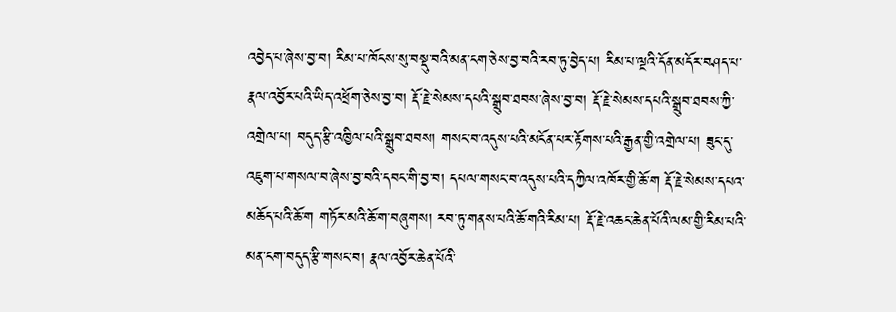འབྱེད་པ་ཞེས་བྱ་བ། རིམ་པ་ཁོངས་སུ་བསྡུ་བའི་མན་ངག་ཅེས་བྱ་བའི་རབ་ཏུ་བྱེད་པ། རིམ་པ་ལྔའི་དོན་མདོར་བཤད་པ་རྣལ་འབྱོར་པའི་ཡིད་འཕྲོག་ཅེས་བྱ་བ། རྡོ་རྗེ་སེམས་དཔའི་སྒྲུབ་ཐབས་ཞེས་བྱ་བ། རྡོ་རྗེ་སེམས་དཔའི་སྒྲུབ་ཐབས་ཀྱི་འགྲེལ་པ། བདུད་རྩི་འཁྱིལ་པའི་སྒྲུབ་ཐབས། གསང་བ་འདུས་པའི་མངོན་པར་རྟོགས་པའི་རྒྱན་གྱི་འགྲེལ་པ། ཟུང་དུ་འཇུག་པ་གསལ་བ་ཞེས་བྱ་བའི་དབང་གི་བྱ་བ། དཔལ་གསང་བ་འདུས་པའི་དཀྱིལ་འཁོར་གྱི་ཆོ་ག རྡོ་རྗེ་སེམས་དཔའ་མཆོད་པའི་ཆོ་ག གཏོར་མའི་ཆོ་ག་བཞུགས། རབ་ཏུ་གནས་པའི་ཆོ་གའི་རིམ་པ། རྡོ་རྗེ་འཆང་ཆེན་པོའི་ལམ་གྱི་རིམ་པའི་མན་ངག་བདུད་རྩི་གསང་བ། རྣལ་འབྱོར་ཆེན་པོའི་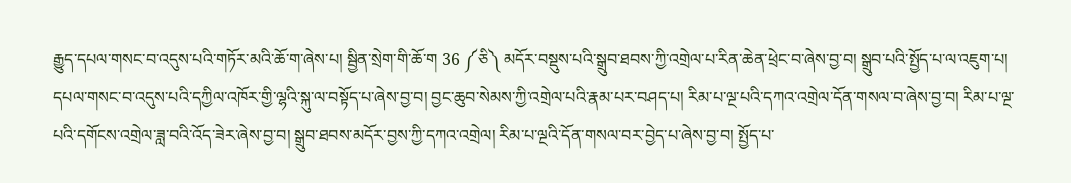རྒྱུད་དཔལ་གསང་བ་འདུས་པའི་གཏོར་མའི་ཆོ་ག་ཞེས་པ། སྦྱིན་སྲེག་གི་ཆོ་ག 36 ༼ཅི༽ མདོར་བསྡུས་པའི་སྒྲུབ་ཐབས་ཀྱི་འགྲེལ་པ་རིན་ཆེན་ཕྲེང་བ་ཞེས་བྱ་བ། སྒྲུབ་པའི་སྤྱོད་པ་ལ་འཇུག་པ། དཔལ་གསང་བ་འདུས་པའི་དཀྱིལ་འཁོར་གྱི་ལྷའི་སྐུ་ལ་བསྟོད་པ་ཞེས་བྱ་བ། བྱང་ཆུབ་སེམས་ཀྱི་འགྲེལ་པའི་རྣམ་པར་བཤད་པ། རིམ་པ་ལྔ་པའི་དཀའ་འགྲེལ་དོན་གསལ་བ་ཞེས་བྱ་བ། རིམ་པ་ལྔ་པའི་དགོངས་འགྲེལ་ཟླ་བའི་འོད་ཟེར་ཞེས་བྱ་བ། སྒྲུབ་ཐབས་མདོར་བྱས་ཀྱི་དཀའ་འགྲེལ། རིམ་པ་ལྔའི་དོན་གསལ་བར་བྱེད་པ་ཞེས་བྱ་བ། སྤྱོད་པ་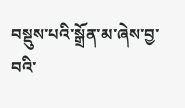བསྡུས་པའི་སྒྲོན་མ་ཞེས་བྱ་བའི་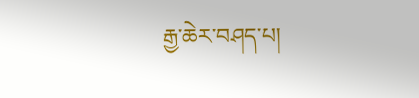རྒྱ་ཆེར་བཤད་པ།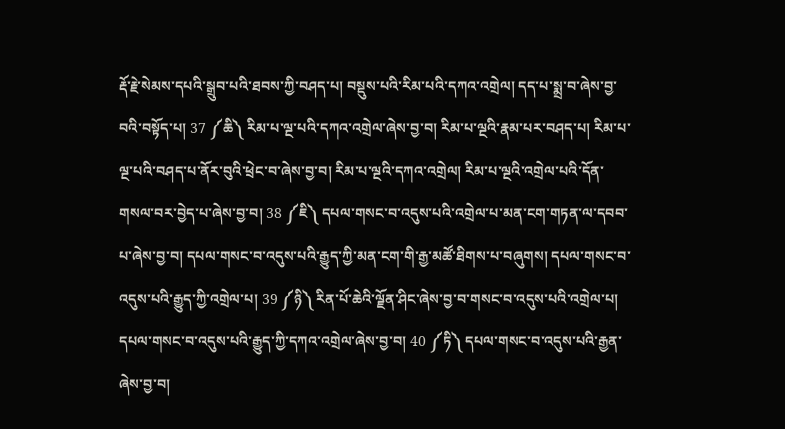རྡོ་རྗེ་སེམས་དཔའི་སྒྲུབ་པའི་ཐབས་ཀྱི་བཤད་པ། བསྡུས་པའི་རིམ་པའི་དཀའ་འགྲེལ། དད་པ་སྨྲ་བ་ཞེས་བྱ་བའི་བསྟོད་པ། 37 ༼ཆི༽ རིམ་པ་ལྔ་པའི་དཀའ་འགྲེལ་ཞེས་བྱ་བ། རིམ་པ་ལྔའི་རྣམ་པར་བཤད་པ། རིམ་པ་ལྔ་པའི་བཤད་པ་ནོར་བུའི་ཕྲེང་བ་ཞེས་བྱ་བ། རིམ་པ་ལྔའི་དཀའ་འགྲེལ། རིམ་པ་ལྔའི་འགྲེལ་པའི་དོན་གསལ་བར་བྱེད་པ་ཞེས་བྱ་བ། 38 ༼ཇི༽ དཔལ་གསང་བ་འདུས་པའི་འགྲེལ་པ་མན་ངག་གཏན་ལ་དབབ་པ་ཞེས་བྱ་བ། དཔལ་གསང་བ་འདུས་པའི་རྒྱུད་ཀྱི་མན་ངག་གི་རྒྱ་མཚོ་ཐིགས་པ་བཞུགས། དཔལ་གསང་བ་འདུས་པའི་རྒྱུད་ཀྱི་འགྲེལ་པ། 39 ༼ཉི༽ རིན་པོ་ཆེའི་ལྗོན་ཤིང་ཞེས་བྱ་བ་གསང་བ་འདུས་པའི་འགྲེལ་པ། དཔལ་གསང་བ་འདུས་པའི་རྒྱུད་ཀྱི་དཀའ་འགྲེལ་ཞེས་བྱ་བ། 40 ༼ཏི༽ དཔལ་གསང་བ་འདུས་པའི་རྒྱན་ཞེས་བྱ་བ།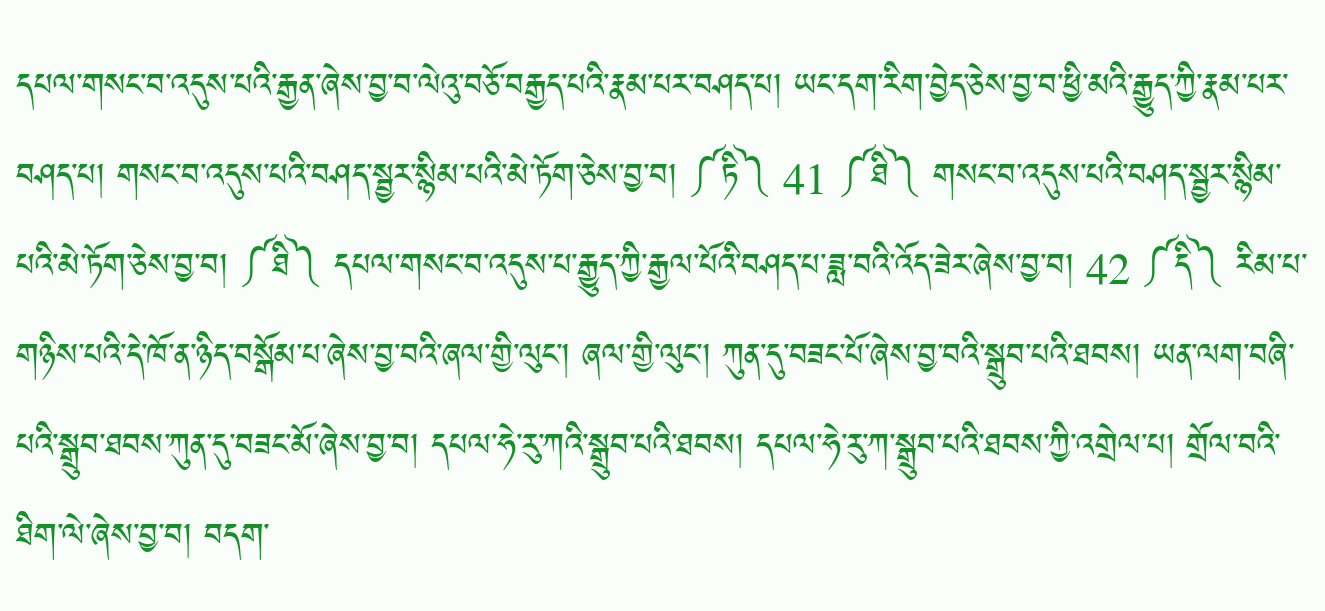དཔལ་གསང་བ་འདུས་པའི་རྒྱན་ཞེས་བྱ་བ་ལེའུ་བཅོ་བརྒྱད་པའི་རྣམ་པར་བཤད་པ། ཡང་དག་རིག་བྱེད་ཅེས་བྱ་བ་ཕྱི་མའི་རྒྱུད་ཀྱི་རྣམ་པར་བཤད་པ། གསང་བ་འདུས་པའི་བཤད་སྦྱར་སྙིམ་པའི་མེ་ཏོག་ཅེས་བྱ་བ། ༼ཏི༽ 41 ༼ཐི༽ གསང་བ་འདུས་པའི་བཤད་སྦྱར་སྙིམ་པའི་མེ་ཏོག་ཅེས་བྱ་བ། ༼ཐི༽ དཔལ་གསང་བ་འདུས་པ་རྒྱུད་ཀྱི་རྒྱལ་པོའི་བཤད་པ་ཟླ་བའི་འོད་ཟེར་ཞེས་བྱ་བ། 42 ༼དི༽ རིམ་པ་གཉིས་པའི་དེ་ཁོ་ན་ཉིད་བསྒོམ་པ་ཞེས་བྱ་བའི་ཞལ་གྱི་ལུང་། ཞལ་གྱི་ལུང་། ཀུན་དུ་བཟང་པོ་ཞེས་བྱ་བའི་སྒྲུབ་པའི་ཐབས། ཡན་ལག་བཞི་པའི་སྒྲུབ་ཐབས་ཀུན་དུ་བཟང་མོ་ཞེས་བྱ་བ། དཔལ་ཧེ་རུ་ཀའི་སྒྲུབ་པའི་ཐབས། དཔལ་ཧེ་རུ་ཀ་སྒྲུབ་པའི་ཐབས་ཀྱི་འགྲེལ་པ། གྲོལ་བའི་ཐིག་ལེ་ཞེས་བྱ་བ། བདག་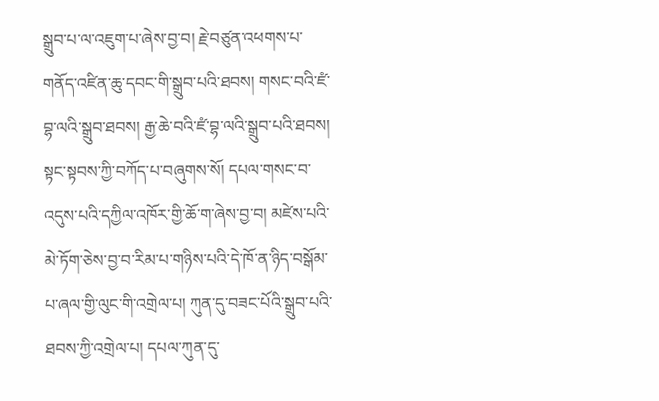སྒྲུབ་པ་ལ་འཇུག་པ་ཞེས་བྱ་བ། རྗེ་བཙུན་འཕགས་པ་གནོད་འཛིན་ཆུ་དབང་གི་སྒྲུབ་པའི་ཐབས། གསང་བའི་ཛཾ་བྷ་ལའི་སྒྲུབ་ཐབས། རྒྱ་ཆེ་བའི་ཛཾ་བྷ་ལའི་སྒྲུབ་པའི་ཐབས། སྟང་སྟབས་ཀྱི་བཀོད་པ་བཞུགས་སོ། དཔལ་གསང་བ་འདུས་པའི་དཀྱིལ་འཁོར་གྱི་ཆོ་ག་ཞེས་བྱ་བ། མཛེས་པའི་མེ་ཏོག་ཅེས་བྱ་བ་རིམ་པ་གཉིས་པའི་དེ་ཁོ་ན་ཉིད་བསྒོམ་པ་ཞལ་གྱི་ལུང་གི་འགྲེལ་པ། ཀུན་དུ་བཟང་པོའི་སྒྲུབ་པའི་ཐབས་ཀྱི་འགྲེལ་པ། དཔལ་ཀུན་དུ་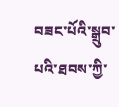བཟང་པོའི་སྒྲུབ་པའི་ཐབས་ཀྱི་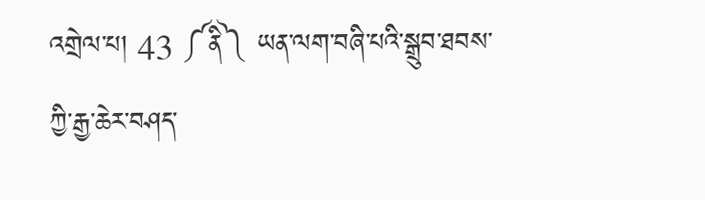འགྲེལ་པ། 43 ༼ནི༽ ཡན་ལག་བཞི་པའི་སྒྲུབ་ཐབས་ཀྱི་རྒྱ་ཆེར་བཤད་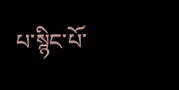པ་སྙིང་པོ་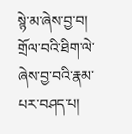སྙེ་མ་ཞེས་བྱ་བ། གྲོལ་བའི་ཐིག་ལེ་ཞེས་བྱ་བའི་རྣམ་པར་བཤད་པ།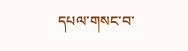དཔལ་གསང་བ་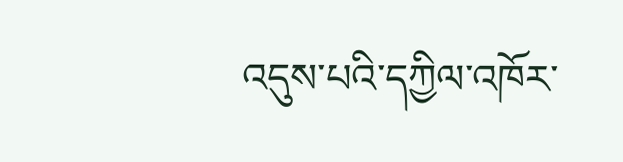འདུས་པའི་དཀྱིལ་འཁོར་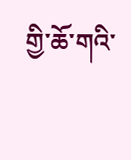གྱི་ཆོ་གའི་